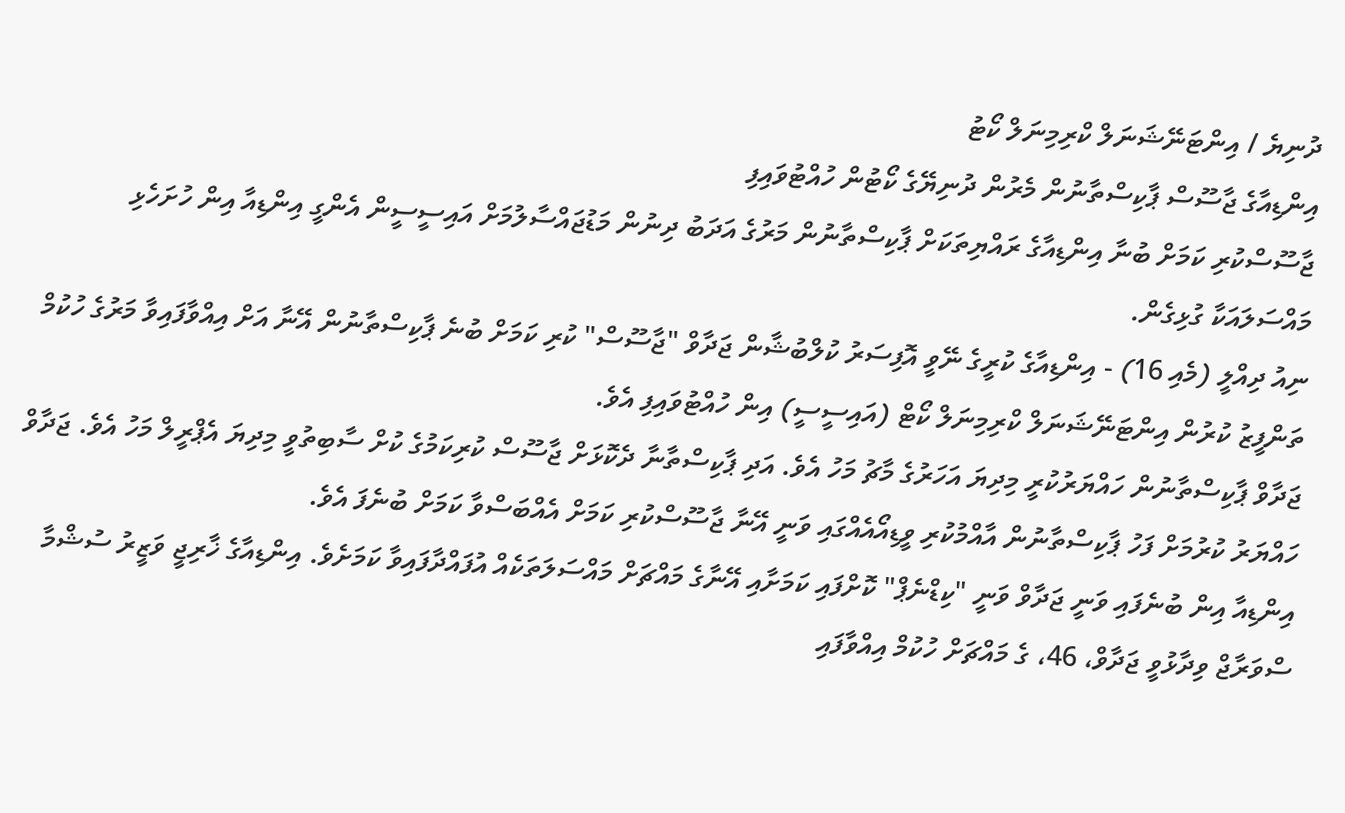ދުނިޔެ / އިންޓަނޭޝަނަލް ކްރިމިނަލް ކޯޓު
އިންޑިއާގެ ޖާސޫސް ޕާކިސްތާނުން މެރުން ދުނިޔޭގެ ކޯޓުން ހުއްޓުވައިފި
ޖާސޫސްކުރި ކަމަށް ބުނާ އިންޑިއާގެ ރައްޔިތަކަށް ޕާކިސްތާނުން މަރުގެ އަދަބު ދިނުން މަޑުޖައްސާލުމަށް އައިސީސީން އެންގީ އިންޑިއާ އިން ހުށަހެޅި މައްސަލައަކާ ގުޅިގެން.
ނިއު ދިއްލީ (މެއި 16) - އިންޑިއާގެ ކުރީގެ ނޭވީ އޮފިސަރު ކުލްބުޝާން ޖަދާވް "ޖާސޫސް" ކުރި ކަމަށް ބުނެ ޕާކިސްތާނުން އޭނާ އަށް އިއްވާފައިވާ މަރުގެ ހުކުމް ތަންފީޒު ކުރުން އިންޓަނޭޝަނަލް ކްރިމިނަލް ކޯޓް (އައިސީސީ) އިން ހުއްޓުވައިފި އެވެ.
ޖަދާވް ޕާކިސްތާނުން ހައްޔަރުކުރީ މިދިޔަ އަހަރުގެ މާޗު މަހު އެވެ. އަދި ޕާކިސްތާނާ ދެކޮޅަށް ޖާސޫސް ކުރިކަމުގެ ކުށް ސާބިތުވީ މިދިޔަ އެޕްރީލް މަހު އެވެ. ޖަދާވް ހައްޔަރު ކުރުމަށް ފަހު ޕާކިސްތާނުން އާއްމުކުރި ވީޑިއޯއެއްގައި ވަނީ އޭނާ ޖާސޫސްކުރި ކަމަށް އެއްބަސްވާ ކަމަށް ބުނެފަ އެވެ.
އިންޑިއާ އިން ބުނެފައި ވަނީ ޖަދާވް ވަނީ "ކިޑްނެޕް" ކޮށްފައި ކަމަށާއި އޭނާގެ މައްޗަށް މައްސަލަތަކެއް އުފައްދާފައިވާ ކަމަށެވެ. އިންޑިއާގެ ޚާރިޖީ ވަޒީރު ސުޝްމާ ސްވަރާޖް ވިދާޅުވީ ޖަދާވް، 46، ގެ މައްޗަށް ހުކުމް އިއްވާފައި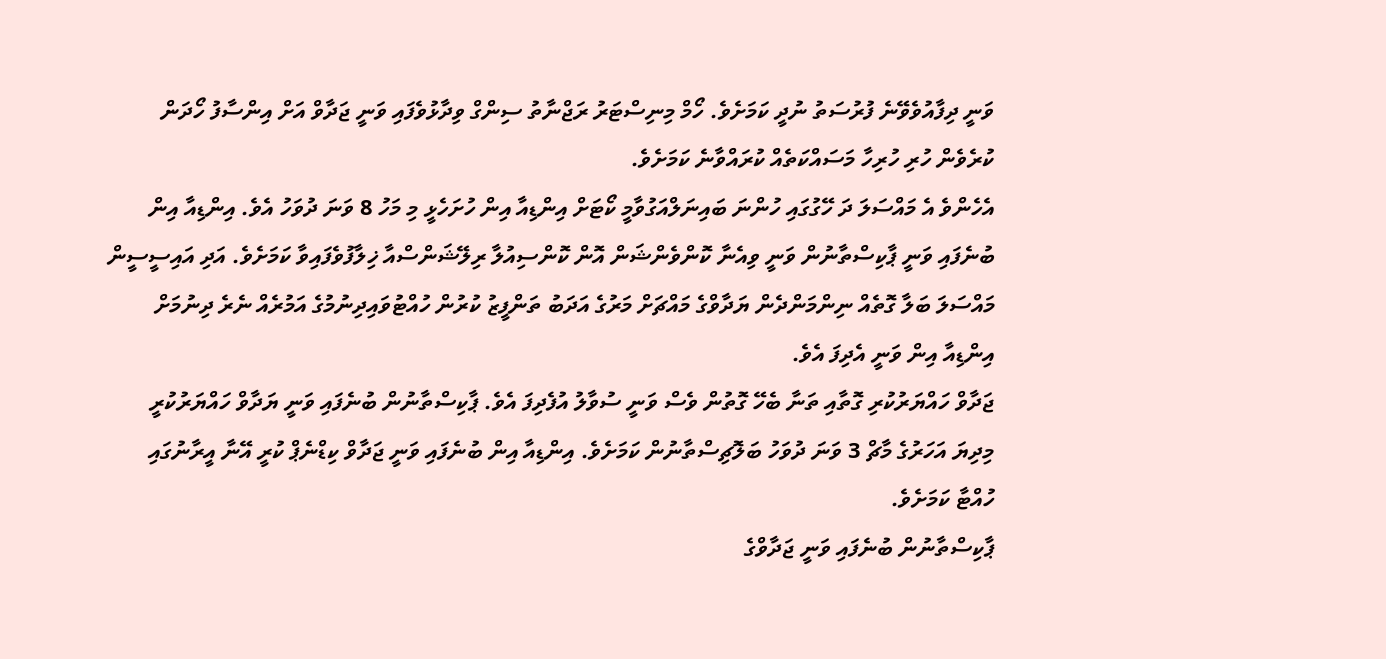ވަނީ ދިފާއުވެވޭނެ ފުރުސަތު ނުދީ ކަމަށެވެ. ހޯމް މިނިސްޓަރު ރަޖްނާތު ސިންގް ވިދާޅުވެފައި ވަނީ ޖަދާވް އަށް އިންސާފު ހޯދަން ކުރެވެން ހުރި ހުރިހާ މަސައްކަތެއް ކުރައްވާނެ ކަމަށެވެ.
އެހެންވެ އެ މައްސަލަ ދަ ހޭގުގައި ހުންނަ ބައިނަލްއަގުވާމީ ކޯޓަށް އިންޑިއާ އިން ހުށަހެޅީ މި މަހު 8 ވަނަ ދުވަހު އެވެ. އިންޑިއާ އިން ބުނެފައި ވަނީ ޕާކިސްތާނުން ވަނީ ވިއެނާ ކޮންވެންޝަން އޮން ކޮންސިއުލާ ރިލޭޝަންސްއާ ޚިލާފުވެފައިވާ ކަމަށެވެ. އަދި އައިސީސީން މައްސަލަ ބަލާ ގޮތެއް ނިންމަންދެން ޔަދާވްގެ މައްޗަށް މަރުގެ އަދަބު ތަންފީޒު ކުރުން ހުއްޓުވައިދިނުމުގެ އަމުރެއް ނެރެ ދިނުމަށް އިންޑިއާ އިން ވަނީ އެދިފަ އެވެ.
ޖަދާވް ހައްޔަރުކުރި ގޮތާއި ތަނާ ބެހޭ ގޮތުން ވެސް ވަނީ ސުވާލު އުފެދިފަ އެވެ. ޕާކިސްތާނުން ބުނެފައި ވަނީ ޔަދާވް ހައްޔަރުކުރީ މިދިޔަ އަހަރުގެ މާޗް 3 ވަނަ ދުވަހު ބަލޮޗިސްތާނުން ކަމަށެވެ. އިންޑިއާ އިން ބުނެފައި ވަނީ ޖަދާވް ކިޑްނެޕް ކުރީ އޭނާ އީރާނުގައި ހުއްޓާ ކަމަށެވެ.
ޕާކިސްތާނުން ބުނެފައި ވަނީ ޖަދާވްގެ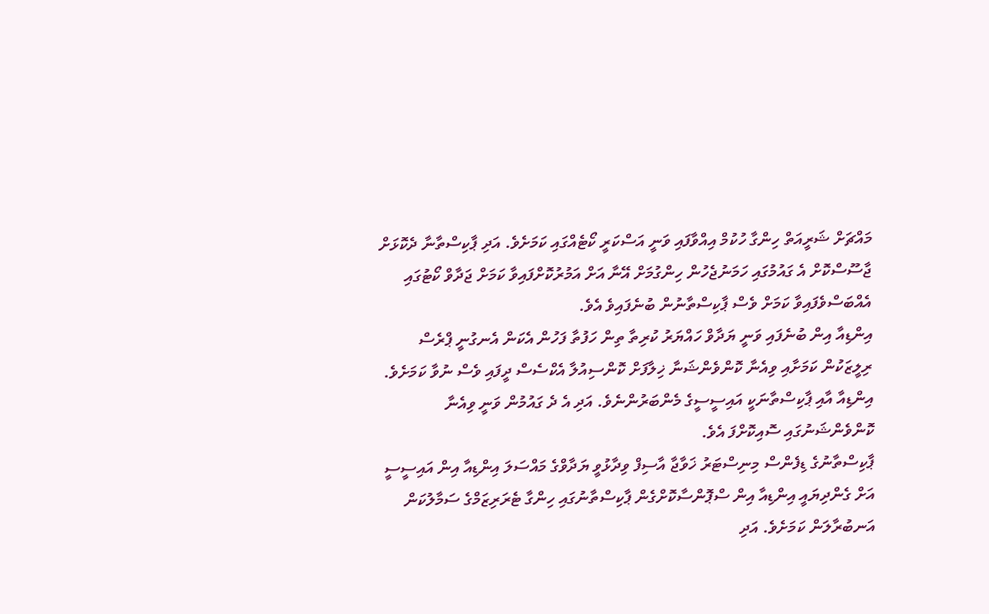މައްޗަށް ޝަރީއަތް ހިންގާ ހުކުމް އިއްވާފައި ވަނީ އަސްކަރީ ކޯޓެއްގައި ކަމަށެވެ. އަދި ޕާކިސްތާނާ ދެކޮޅަށް ޖާސޫސްކޮށް އެ ގައުމުގައި ހަމަނުޖެހުން ހިންގުމަށް އޭނާ އަށް އަމުރުކޮށްފައިވާ ކަމަށް ޖަދާވް ކޯޓުގައި އެއްބަސްވެފައިވާ ކަމަށް ވެސް ޕާކިސްތާނުން ބުނެފައިވެ އެވެ.
އިންޑިއާ އިން ބުނެފައި ވަނީ ޔަދާވް ހައްޔަރު ކުރިތާ ތިން ހަފުތާ ފަހުން އެކަން އެނގުނީ ޕްރެސް ރިލީޒަކުން ކަމަށާއި ވިއެނާ ކޮންވެންޝަނާ ޚިލާފަށް ކޮންސިއުލާ އެކްސެސް ދީފައި ވެސް ނުވާ ކަމަށެވެ.
އިންޑިއާ އާއި ޕާކިސްތާނަކީ އައިސީސީގެ މެންބަރުންނެވެ. އަދި އެ ދެ ގައުމުން ވަނީ ވިއެނާ ކޮންވެންޝަނުގައި ސޮއިކޮށްފަ އެވެ.
ޕާކިސްތާނުގެ ޑިފެންސް މިނިސްޓަރު ޚަވާޖާ އާސިފް ވިދާޅުވީ ޔަދާވްގެ މައްސަލަ އިންޑިއާ އިން އައިސީސީ އަށް ގެންދިޔައީ އިންޑިއާ އިން ސްޕޮންސާކޮށްގެން ޕާކިސްތާނުގައި ހިންގާ ޓެރަރިޒަމްގެ ސަމާލުކަން އަނބުރާލަން ކަމަށެވެ. އަދި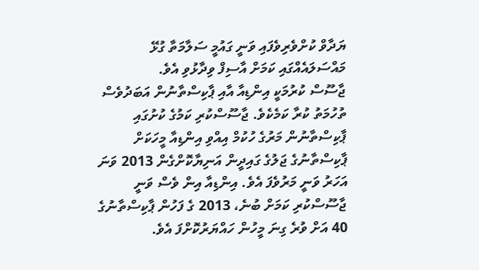ޔަދާވް ކުށްވެރިވެފައި ވަނީ ގައުމީ ސަލާމަތާ ގުޅޭ މައްސަލައެއްގައި ކަމަށް އާސިފް ވިދާޅުވި އެވެ.
ޖާސޫސް ކުރުމަކީ އިންޑިއާ އާއި ޕާކިސްތާނުން އަބަދުވެސް ތުހުމަތު ކުރާ ކަމެކެވެ. ޖާސޫސްކުރި ކަމުގެ ކުށުގައި ޕާކިސްތާނުން މަރުގެ ހުކުމް އިއްވި އިންޑިއާ މީހަކަށް ޕާކިސްތާނުގެ ޖަލުގެ ގައިދީން އަނިޔާކޮށްގެން 2013 ވަނަ އަހަރު ވަނީ މަރުވެފަ އެވެ. އިންޑިއާ އިން ވެސް ވަނީ ޖާސޫސްކުރި ކަމަށް ބުނެ، 2013 ގެ ފަހުން ޕާކިސްތާނުގެ 40 އަށް ވުރެ ގިނަ މީހުން ހައްޔަރުކޮށްފަ އެވެ.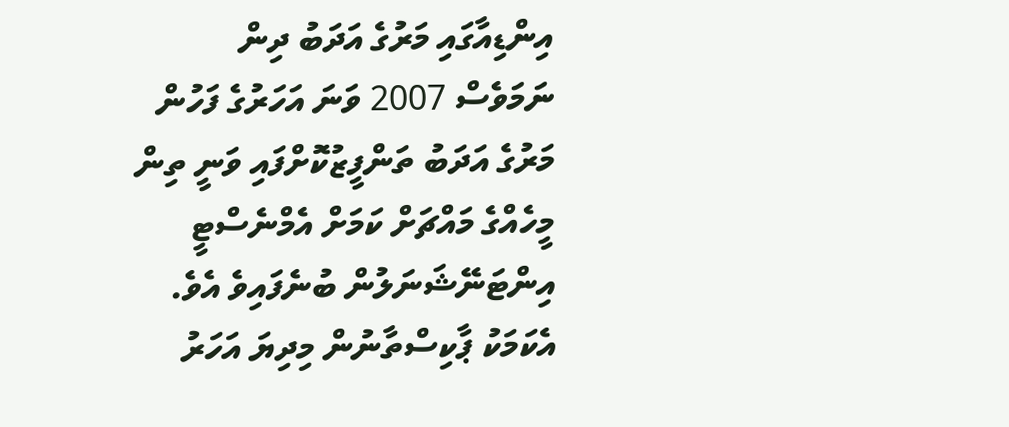އިންޑިއާގައި މަރުގެ އަދަބު ދިން ނަމަވެސް 2007 ވަނަ އަހަރުގެ ފަހުން މަރުގެ އަދަބު ތަންފީޒުކޮށްފައި ވަނީ ތިން މީހެއްގެ މައްޗަށް ކަމަށް އެމްނެސްޓީ އިންޓަނޭޝަނަލުން ބުނެފައިވެ އެވެ. އެކަމަކު ޕާކިސްތާނުން މިދިޔަ އަހަރު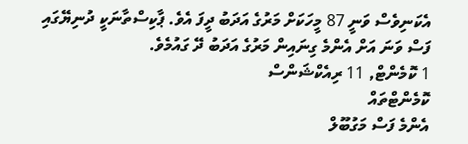އެކަނިވެސް ވަނީ 87 މީހަކަށް މަރުގެ އަދަބު ދީފަ އެވެ. ޕާކިސްތާނަކީ ދުނިޔޭގައި ފަސް ވަނަ އަށް އެންމެ ގިނައިން މަރުގެ އަދަބު ދޭ ގައުމެވެ.
1 ކޮމެންޓް, 11 ރިއެކްޝަންސް
ކޮމެންޓްތައް
އެންމެ ފަސް މަގުބޫލް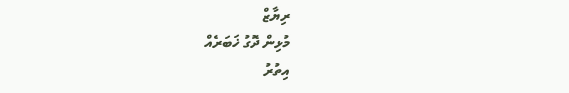ރިޔާޒް
މުޅިން ދޮގު ޚަބަރެއް
އިތުރު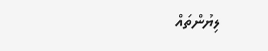ލިޔުންތައް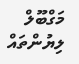މަގްބޫލް ލިޔުންތައް